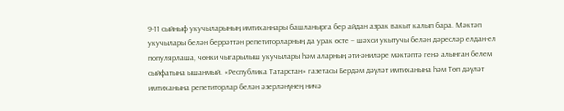9-11 сыйныф укучыларының имтиханнары башланырга бер айдан азрак вакыт калып бара. Мәктәп укучылары белән беррәттән репетиторларның да урак өсте – шәхси укытучы белән дәресләр елдан-ел популярлаша, чөнки чыгарылыш укучылары һәм аларның әти-әниләре мәктәптә генә алынган белем сыйфатына ышанмый. «Республика Татарстан» газетасы Бердәм дәүләт имтиханына һәм Төп дәүләт имтиханына репетиторлар белән әзерләнүнең ничә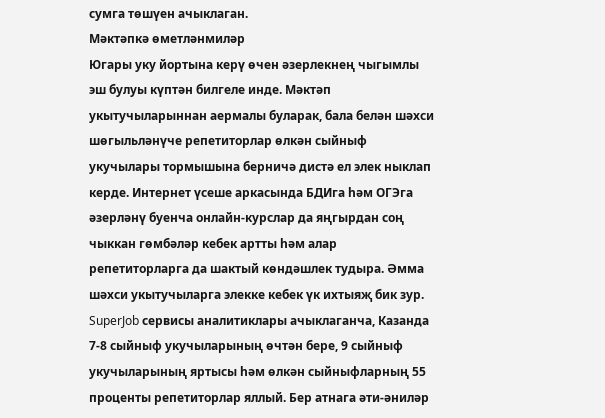сумга төшүен ачыклаган.
Мәктәпкә өметләнмиләр
Югары уку йортына керү өчен әзерлекнең чыгымлы эш булуы күптән билгеле инде. Мәктәп укытучыларыннан аермалы буларак, бала белән шәхси шөгыльләнүче репетиторлар өлкән сыйныф укучылары тормышына берничә дистә ел элек ныклап керде. Интернет үсеше аркасында БДИга һәм ОГЭга әзерләнү буенча онлайн-курслар да яңгырдан соң чыккан гөмбәләр кебек артты һәм алар репетиторларга да шактый көндәшлек тудыра. Әмма шәхси укытучыларга элекке кебек үк ихтыяҗ бик зур.
SuperJob сервисы аналитиклары ачыклаганча, Казанда 7-8 сыйныф укучыларының өчтән бере, 9 сыйныф укучыларының яртысы һәм өлкән сыйныфларның 55 проценты репетиторлар яллый. Бер атнага әти-әниләр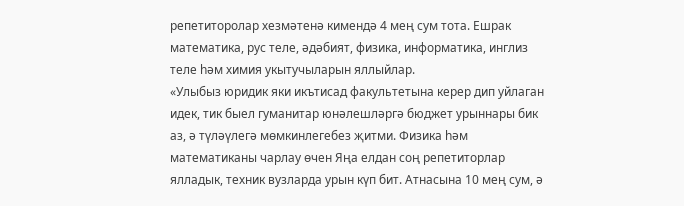репетиторолар хезмәтенә кимендә 4 мең сум тота. Ешрак математика, рус теле, әдәбият, физика, информатика, инглиз теле һәм химия укытучыларын яллыйлар.
«Улыбыз юридик яки икътисад факультетына керер дип уйлаган идек, тик быел гуманитар юнәлешләргә бюджет урыннары бик аз, ә түләүлегә мөмкинлегебез җитми. Физика һәм математиканы чарлау өчен Яңа елдан соң репетиторлар ялладык, техник вузларда урын күп бит. Атнасына 10 мең сум, ә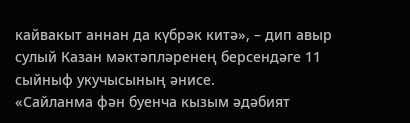кайвакыт аннан да күбрәк китә», – дип авыр сулый Казан мәктәпләренең берсендәге 11 сыйныф укучысының әнисе.
«Сайланма фән буенча кызым әдәбият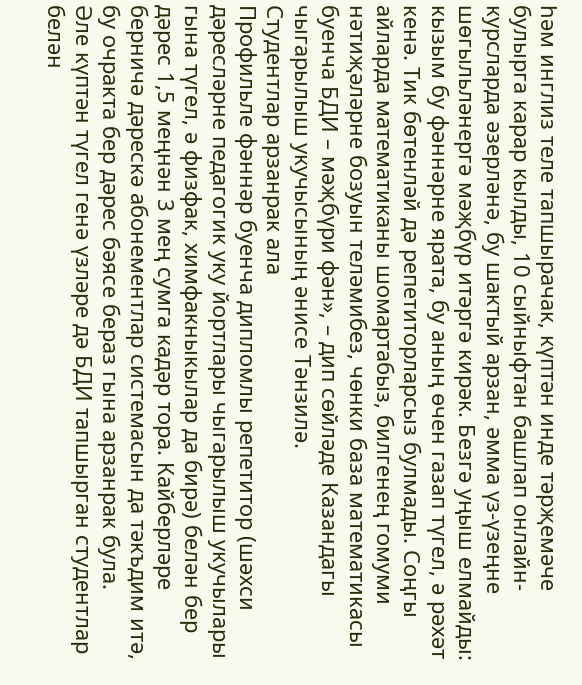һәм инглиз теле тапшырачак, күптән инде тәрҗемәче булырга карар кылды, 10 сыйныфтан башлап онлайн-курсларда әзерләнә, бу шактый арзан, әмма үз-үзеңне шөгыльләнергә мәҗбүр итәргә кирәк. Безгә уңыш елмайды: кызым бу фәннәрне ярата, бу аның өчен газап түгел, ә рәхәт кенә. Тик бөтенләй дә репетиторларсыз булмады. Соңгы айларда математиканы шомартабыз, билгенең гомуми нәтиҗәләрне бозуын теләмибез, чөнки база математикасы буенча БДИ – мәҗбүри фән», – дип сөйләде Казандагы чыгарылыш укучысының әнисе Тәнзилә.
Студентлар арзанрак ала
Профильле фәннәр буенча дипломлы репетитор (шәхси дәресләрне педагогик уку йортлары чыгарылыш укучылары гына түгел, ә физфак, химфакныкылар да бирә) белән бер дәрес 1,5 меңнән 3 мең сумга кадәр тора. Кайберләре берничә дәрескә абонементлар системасын да тәкъдим итә, бу очракта бер дәрес бәясе бераз гына арзанрак була.
Әле күптән түгел генә үзләре дә БДИ тапшырган студентлар белән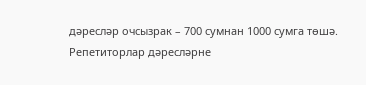дәресләр очсызрак – 700 сумнан 1000 сумга төшә.
Репетиторлар дәресләрне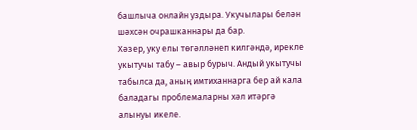башлыча онлайн уздыра. Укучылары белән шәхсән очрашканнары да бар.
Хәзер, уку елы төгәлләнеп килгәндә, ирекле укытучы табу – авыр бурыч. Андый укытучы табылса да, аның имтиханнарга бер ай кала баладагы проблемаларны хәл итәргә алынуы икеле.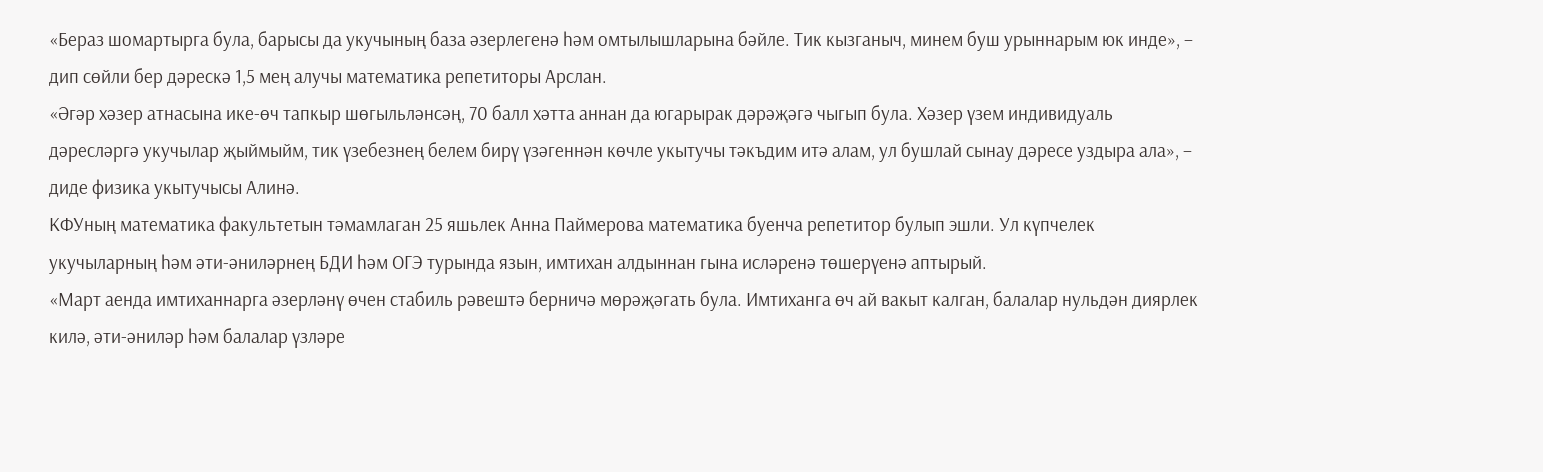«Бераз шомартырга була, барысы да укучының база әзерлегенә һәм омтылышларына бәйле. Тик кызганыч, минем буш урыннарым юк инде», – дип сөйли бер дәрескә 1,5 мең алучы математика репетиторы Арслан.
«Әгәр хәзер атнасына ике-өч тапкыр шөгыльләнсәң, 70 балл хәтта аннан да югарырак дәрәҗәгә чыгып була. Хәзер үзем индивидуаль дәресләргә укучылар җыймыйм, тик үзебезнең белем бирү үзәгеннән көчле укытучы тәкъдим итә алам, ул бушлай сынау дәресе уздыра ала», – диде физика укытучысы Алинә.
КФУның математика факультетын тәмамлаган 25 яшьлек Анна Паймерова математика буенча репетитор булып эшли. Ул күпчелек укучыларның һәм әти-әниләрнең БДИ һәм ОГЭ турында язын, имтихан алдыннан гына исләренә төшерүенә аптырый.
«Март аенда имтиханнарга әзерләнү өчен стабиль рәвештә берничә мөрәҗәгать була. Имтиханга өч ай вакыт калган, балалар нульдән диярлек килә, әти-әниләр һәм балалар үзләре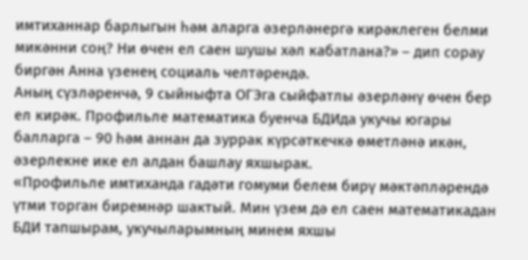имтиханнар барлыгын һәм аларга әзерләнергә кирәклеген белми микәнни соң? Ни өчен ел саен шушы хәл кабатлана?» – дип сорау биргән Анна үзенең социаль челтәрендә.
Аның сүзләренчә, 9 сыйныфта ОГЭга сыйфатлы әзерләнү өчен бер ел кирәк. Профильле математика буенча БДИда укучы югары балларга – 90 һәм аннан да зуррак күрсәткечкә өметләнә икән, әзерлекне ике ел алдан башлау яхшырак.
«Профильле имтиханда гадәти гомуми белем бирү мәктәпләрендә үтми торган биремнәр шактый. Мин үзем дә ел саен математикадан БДИ тапшырам, укучыларымның минем яхшы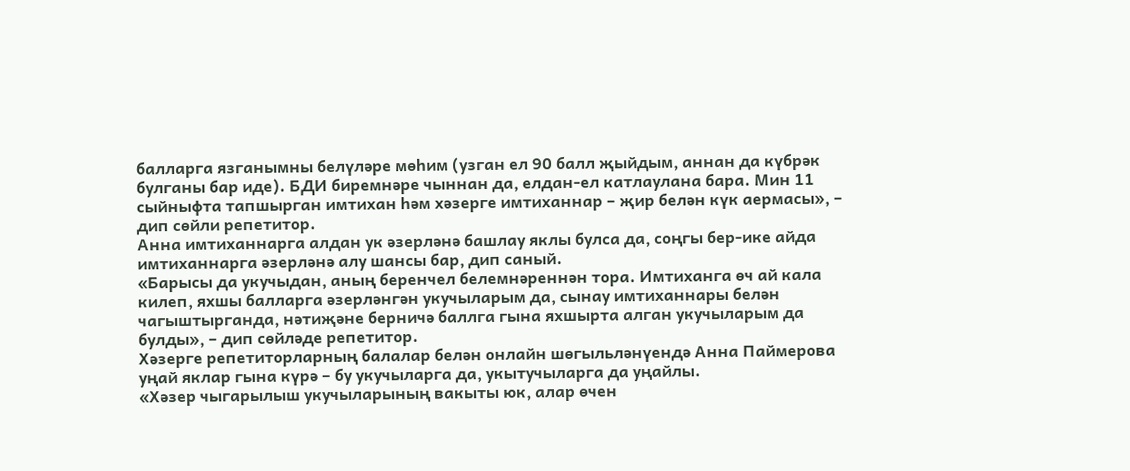балларга язганымны белүләре мөһим (узган ел 90 балл җыйдым, аннан да күбрәк булганы бар иде). БДИ биремнәре чыннан да, елдан-ел катлаулана бара. Мин 11 сыйныфта тапшырган имтихан һәм хәзерге имтиханнар – җир белән күк аермасы», – дип сөйли репетитор.
Анна имтиханнарга алдан ук әзерләнә башлау яклы булса да, соңгы бер-ике айда имтиханнарга әзерләнә алу шансы бар, дип саный.
«Барысы да укучыдан, аның беренчел белемнәреннән тора. Имтиханга өч ай кала килеп, яхшы балларга әзерләнгән укучыларым да, сынау имтиханнары белән чагыштырганда, нәтиҗәне берничә баллга гына яхшырта алган укучыларым да булды», – дип сөйләде репетитор.
Хәзерге репетиторларның балалар белән онлайн шөгыльләнүендә Анна Паймерова уңай яклар гына күрә – бу укучыларга да, укытучыларга да уңайлы.
«Хәзер чыгарылыш укучыларының вакыты юк, алар өчен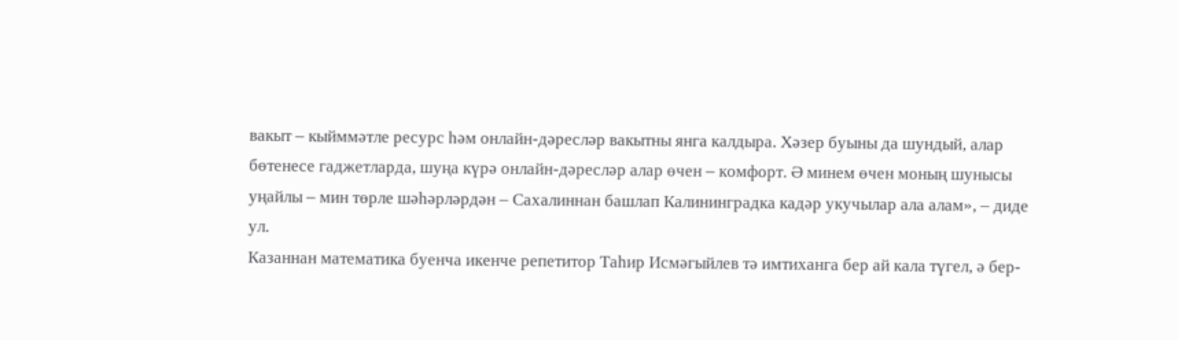вакыт – кыйммәтле ресурс һәм онлайн-дәресләр вакытны янга калдыра. Хәзер буыны да шундый, алар бөтенесе гаджетларда, шуңа күрә онлайн-дәресләр алар өчен – комфорт. Ә минем өчен моның шунысы уңайлы – мин төрле шәһәрләрдән – Сахалиннан башлап Калининградка кадәр укучылар ала алам», – диде ул.
Казаннан математика буенча икенче репетитор Таһир Исмәгыйлев тә имтиханга бер ай кала түгел, ә бер-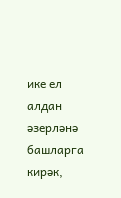ике ел алдан әзерләнә башларга кирәк,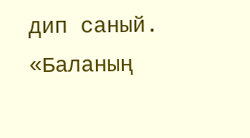дип саный.
«Баланың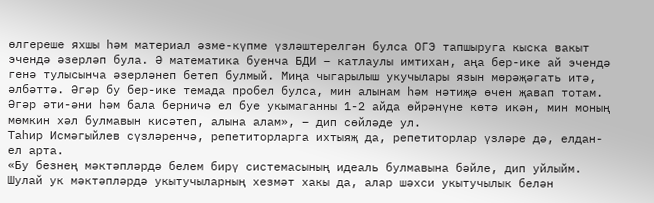өлгереше яхшы һәм материал әзме-күпме үзләштерелгән булса ОГЭ тапшыруга кыска вакыт эчендә әзерләп була. Ә математика буенча БДИ – катлаулы имтихан, аңа бер-ике ай эчендә генә тулысынча әзерләнеп бетеп булмый. Миңа чыгарылыш укучылары язын мөрәҗәгать итә, әлбәттә. Әгәр бу бер-ике темада пробел булса, мин алынам һәм нәтиҗә өчен җавап тотам. Әгәр әти-әни һәм бала берничә ел буе укымаганны 1-2 айда өйрәнүне көтә икән, мин моның мөмкин хәл булмавын кисәтеп, алына алам», – дип сөйләде ул.
Таһир Исмәгыйлев сүзләренчә, репетиторларга ихтыяҗ да, репетиторлар үзләре дә, елдан-ел арта.
«Бу безнең мәктәпләрдә белем бирү системасының идеаль булмавына бәйле, дип уйлыйм. Шулай ук мәктәпләрдә укытучыларның хезмәт хакы да, алар шәхси укытучылык белән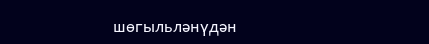шөгыльләнүдән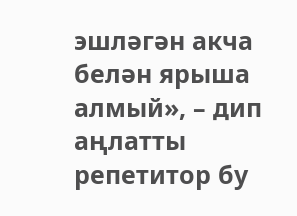эшләгән акча белән ярыша алмый», – дип аңлатты репетитор бу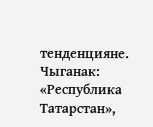тенденцияне.
Чыганак: «Республика Татарстан»,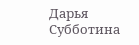Дарья Субботина